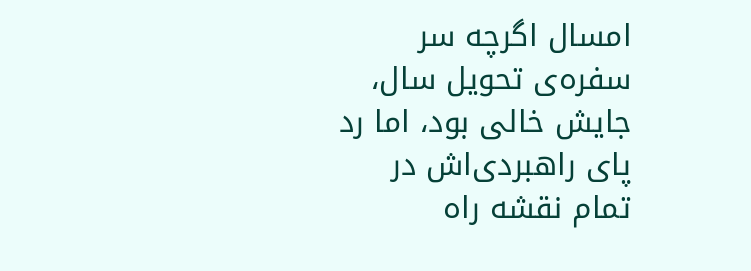امسال اگرچه سر سفره‌ی تحویل سال، جایش خالی بود، اما رد پای راهبردی‌اش در تمام نقشه راه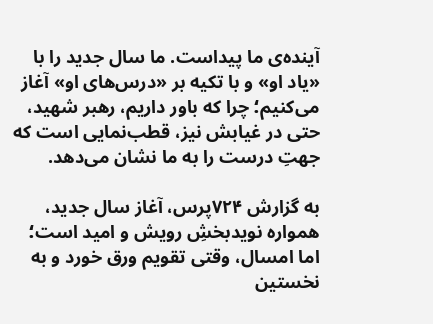آینده‌ی ما پیداست. ما سال جدید را با «یاد او» و با تکیه بر «درس‌های او» آغاز می‌کنیم؛ چرا که باور داریم، رهبر شهید، حتی در غیابش نیز، قطب‌نمایی است که جهتِ درست را به ما نشان می‌دهد.

به گزارش ۷۲۴پرس، آغاز سال جدید، همواره نویدبخشِ رویش و امید است؛ اما امسال، وقتی تقویم ورق خورد و به نخستین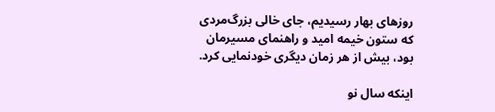روزهای بهار رسیدیم، جای خالی بزرگ‌مردی که ستون خیمه‌ امید و راهنمای مسیرمان بود، بیش از هر زمان دیگری خودنمایی کرد.

اینکه سال نو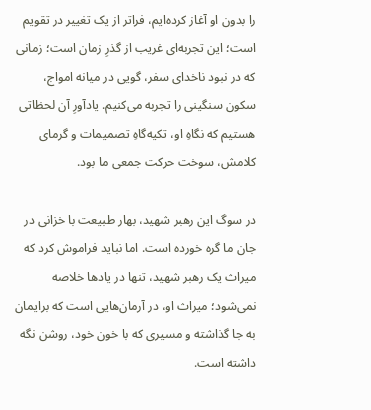را بدون او آغاز کرده‌ایم، فراتر از یک تغییر در تقویم است؛ این تجربه‌ای غریب از گذرِ زمان است؛ زمانی که در نبود ناخدای سفر، گویی در میانه‌ امواج، سکون سنگینی را تجربه می‌کنیم. یادآورِ آن لحظاتی هستیم که نگاهِ او، تکیه‌گاهِ تصمیمات و گرمای کلامش، سوخت حرکت جمعی ما بود.

در سوگ این رهبر شهید، بهار طبیعت با خزانی در جان ما گره خورده است. اما نباید فراموش کرد که میراث یک رهبر شهید، تنها در یادها خلاصه نمی‌شود؛ میراث او، در آرمان‌هایی است که برایمان به جا گذاشته و مسیری که با خون خود، روشن نگه داشته است.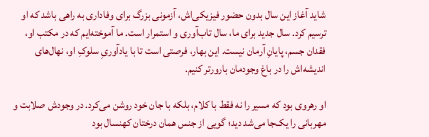شاید آغاز این سال بدون حضور فیزیکی‌اش، آزمونی بزرگ برای وفاداری به راهی باشد که او ترسیم کرد. سال جدید برای ما، سال تاب‌آوری و استمرار است. ما آموخته‌ایم که در مکتب او، فقدان جسم، پایانِ آرمان نیست. این بهار، فرصتی است تا با یادآوریِ سلوکِ او، نهال‌های اندیشه‌اش را در باغ وجودمان بارورتر کنیم.

او رهروی بود که مسیر را نه فقط با کلام، بلکه با جان خود روشن می‌کرد. در وجودش صلابت و مهربانی را یک‌جا می‌شد دید؛ گویی از جنس همان درختان کهنسال بود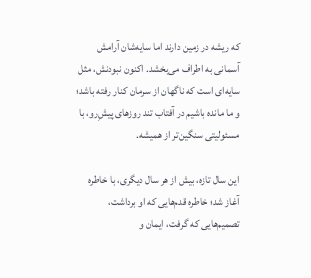که ریشه در زمین دارند اما سایه‌شان آرامش آسمانی به اطراف می‌بخشد. اکنون نبودنش، مثل سایه‌ای است که ناگهان از سرمان کنار رفته باشد؛ و ما مانده باشیم در آفتاب تند روزهای پیشِ‌رو، با مسئولیتی سنگین‌تر از همیشه.

این سال تازه، بیش از هر سال دیگری، با خاطره آغاز شد؛ خاطره‌ قدم‌هایی که او برداشت، تصمیم‌هایی که گرفت، ایمان و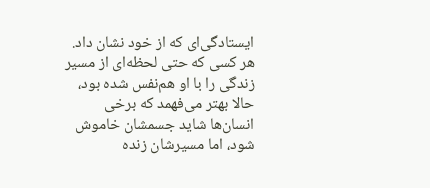ایستادگی‌ای که از خود نشان داد. هر کسی که حتی لحظه‌ای از مسیر زندگی را با او هم‌نفس شده بود، حالا بهتر می‌فهمد که برخی انسان‌ها شاید جسمشان خاموش شود، اما مسیرشان زنده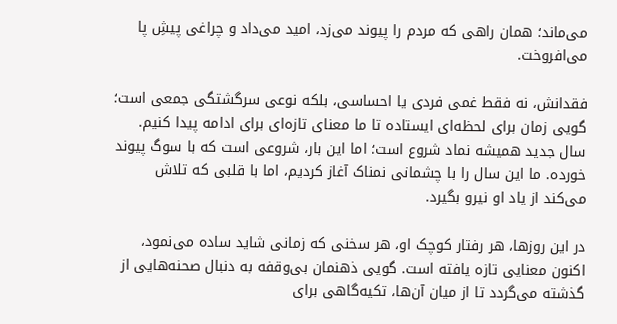می‌ماند؛ همان راهی که مردم را پیوند می‌زد، امید می‌داد و چراغی پیشِ پا می‌افروخت.

فقدانش، نه فقط غمی فردی یا احساسی، بلکه نوعی سرگشتگی جمعی است؛ گویی زمان برای لحظه‌ای ایستاده تا ما معنای تازه‌ای برای ادامه پیدا کنیم. سال جدید همیشه نماد شروع است؛ اما این بار، شروعی است که با سوگ پیوند خورده. ما این سال را با چشمانی نمناک آغاز کردیم، اما با قلبی که تلاش می‌کند از یاد او نیرو بگیرد.

در این روزها، هر رفتار کوچک او، هر سخنی که زمانی شاید ساده می‌نمود، اکنون معنایی تازه یافته است. گویی ذهنمان بی‌وقفه به دنبال صحنه‌هایی از گذشته می‌گردد تا از میان آن‌ها، تکیه‌گاهی برای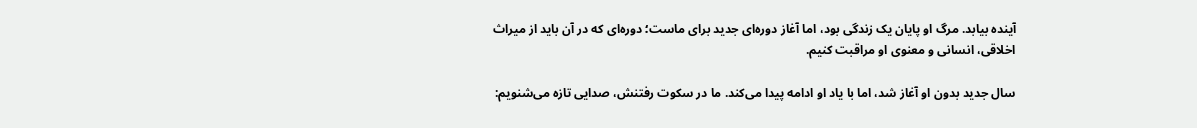آینده بیابد. مرگ او پایان یک زندگی بود، اما آغاز دوره‌ای جدید برای ماست؛ دوره‌ای که در آن باید از میراث اخلاقی، انسانی و معنوی او مراقبت کنیم.

سال جدید بدون او آغاز شد، اما با یاد او ادامه پیدا می‌کند. ما در سکوت رفتنش، صدایی تازه می‌شنویم: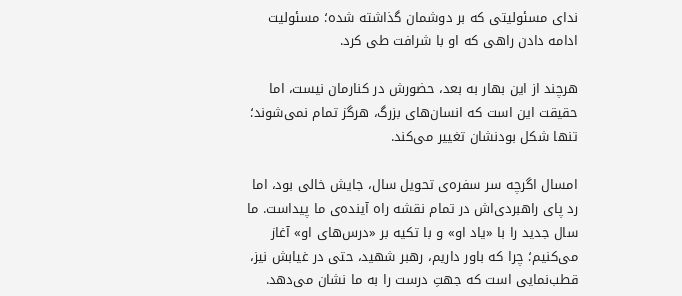ندای مسئولیتی که بر دوشمان گذاشته شده؛ مسئولیت ادامه دادن راهی که او با شرافت طی کرد.

هرچند از این بهار به بعد، حضورش در کنار‌مان نیست، اما حقیقت این است که انسان‌های بزرگ، هرگز تمام نمی‌شوند؛ تنها شکل بودنشان تغییر می‌کند.

امسال اگرچه سر سفره‌ی تحویل سال، جایش خالی بود، اما رد پای راهبردی‌اش در تمام نقشه راه آینده‌ی ما پیداست. ما سال جدید را با «یاد او» و با تکیه بر «درس‌های او» آغاز می‌کنیم؛ چرا که باور داریم، رهبر شهید، حتی در غیابش نیز، قطب‌نمایی است که جهتِ درست را به ما نشان می‌دهد.